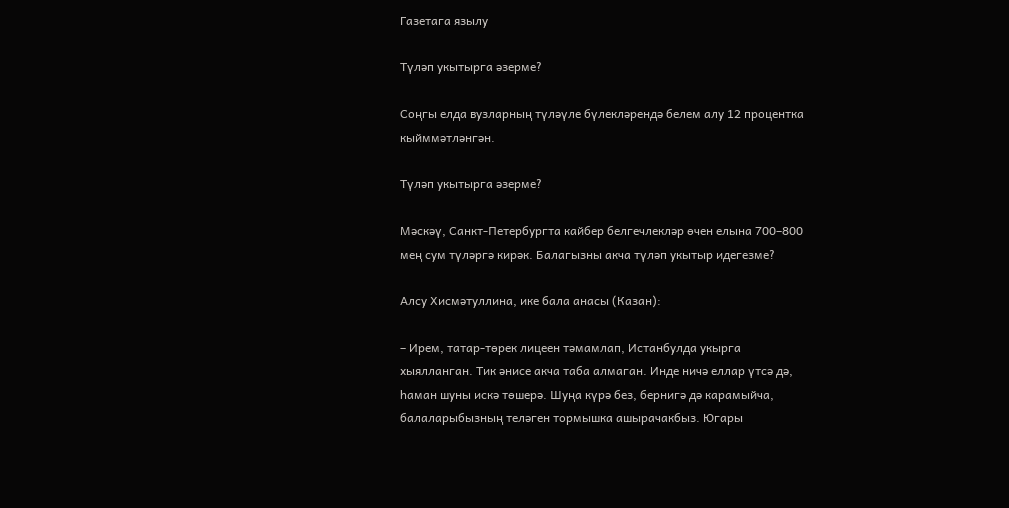Газетага язылу

Түләп укытырга әзерме?

Соңгы елда вузларның түләүле бүлекләрендә белем алу 12 процентка кыйммәтләнгән.

Түләп укытырга әзерме?

Мәскәү, Санкт-Петербургта кайбер белгечлекләр өчен елына 700–800 мең сум түләргә кирәк. Балагызны акча түләп укытыр идегезме?

Алсу Хисмәтуллина, ике бала анасы (Казан):

– Ирем, татар-төрек лицеен тәмамлап, Истанбулда укырга хыялланган. Тик әнисе акча таба алмаган. Инде ничә еллар үтсә дә, һаман шуны искә төшерә. Шуңа күрә без, бернигә дә карамыйча, балаларыбызның теләген тормышка ашырачакбыз. Югары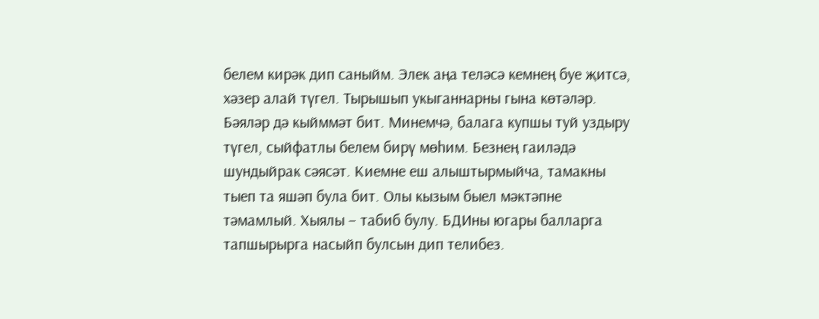белем кирәк дип саныйм. Элек аңа теләсә кемнең буе җитсә, хәзер алай түгел. Тырышып укыганнарны гына көтәләр. Бәяләр дә кыйммәт бит. Минемчә, балага купшы туй уздыру түгел, сыйфатлы белем бирү мөһим. Безнең гаиләдә шундыйрак сәясәт. Киемне еш алыштырмыйча, тамакны тыеп та яшәп була бит. Олы кызым быел мәктәпне тәмамлый. Хыялы – табиб булу. БДИны югары балларга тапшырырга насыйп булсын дип телибез.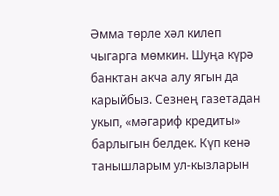Әмма төрле хәл килеп чыгарга мөмкин. Шуңа күрә банктан акча алу ягын да карыйбыз. Сезнең газетадан укып, «мәгариф кредиты» барлыгын белдек. Күп кенә танышларым ул-кызларын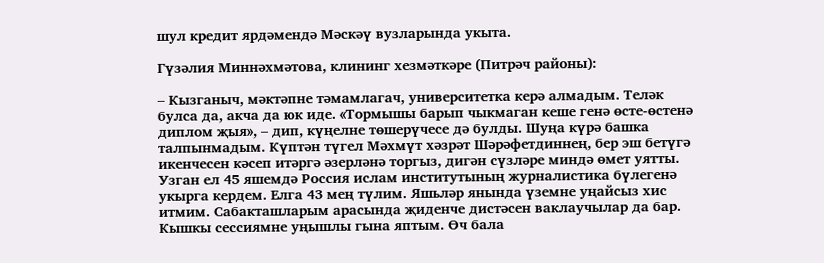шул кредит ярдәмендә Мәскәү вузларында укыта.

Гүзәлия Миннәхмәтова, клининг хезмәткәре (Питрәч районы):

– Кызганыч, мәктәпне тәмамлагач, университетка керә алмадым. Теләк булса да, акча да юк иде. «Тормышы барып чыкмаган кеше генә өсте-өстенә диплом җыя», – дип, күңелне төшерүчесе дә булды. Шуңа күрә башка талпынмадым. Күптән түгел Мәхмүт хәзрәт Шәрәфетдиннең, бер эш бетүгә икенчесен кәсеп итәргә әзерләнә торгыз, дигән сүзләре миндә өмет уятты. Узган ел 45 яшемдә Россия ислам институтының журналистика бүлегенә укырга кердем. Елга 43 мең түлим. Яшьләр янында үземне уңайсыз хис итмим. Сабакташларым арасында җиденче дистәсен ваклаучылар да бар. Кышкы сессиямне уңышлы гына яптым. Өч бала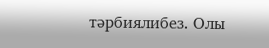тәрбиялибез. Олы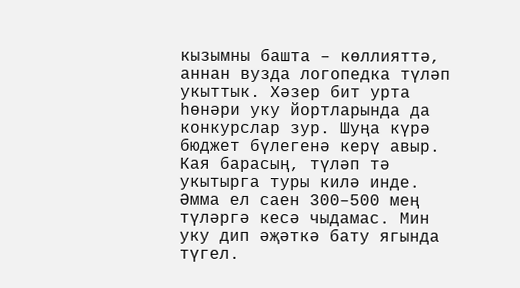кызымны башта – көллияттә, аннан вузда логопедка түләп укыттык. Хәзер бит урта һөнәри уку йортларында да конкурслар зур. Шуңа күрә бюджет бүлегенә керү авыр. Кая барасың, түләп тә укытырга туры килә инде. Әмма ел саен 300–500 мең түләргә кесә чыдамас. Мин уку дип әҗәткә бату ягында түгел.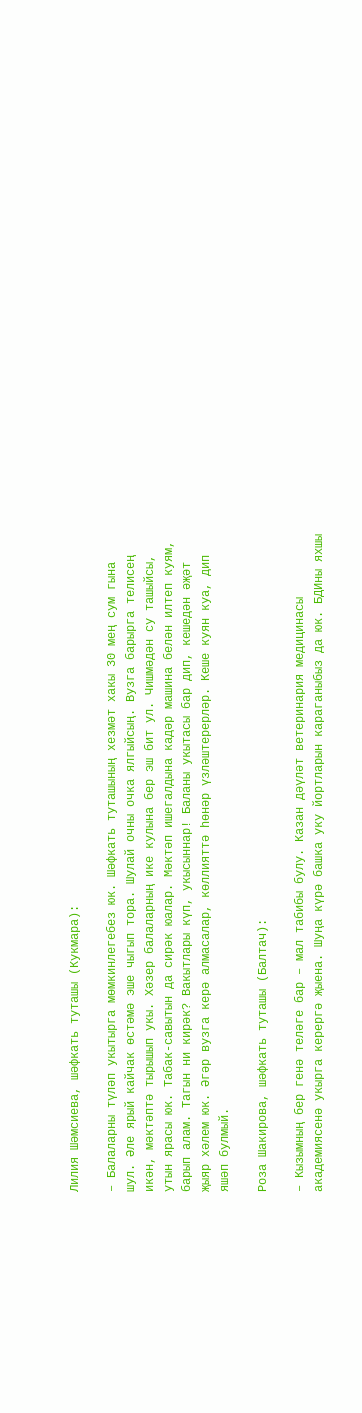Лилия Шәмсиева, шәфкать туташы (Кукмара):

– Балаларны түләп укытырга мөмкинлегебез юк. Шәфкать туташының хезмәт хакы 30 мең сум гына шул. Әле ярый кайчак өстәмә эше чыгып тора. Шулай очны очка ялгыйсың. Вузга барырга телисең икән, мәктәптә тырышып укы. Хәзер балаларның ике кулына бер эш бит ул. Чишмәдән су ташыйсы, утын ярасы юк. Табак-савытын да сирәк юалар. Мәктәп ишегалдына кадәр машина белән илтеп куям, барып алам. Тагын ни кирәк? Вакытлары күп, укысыннар! Баланы укытасы бар дип, кешедән әҗәт җыяр хәлем юк. Әгәр вузга керә алмасалар, көллияттә һөнәр үзләштерерләр. Кеше куян куа, дип яшәп булмый.

Роза Шакирова, шәфкать туташы (Балтач):

– Кызымның бер генә теләге бар – мал табибы булу. Казан дәүләт ветеринария медицинасы академиясенә укырга керергә җыена. Шуңа күрә башка уку йортларын караганыбыз да юк. БДИны яхшы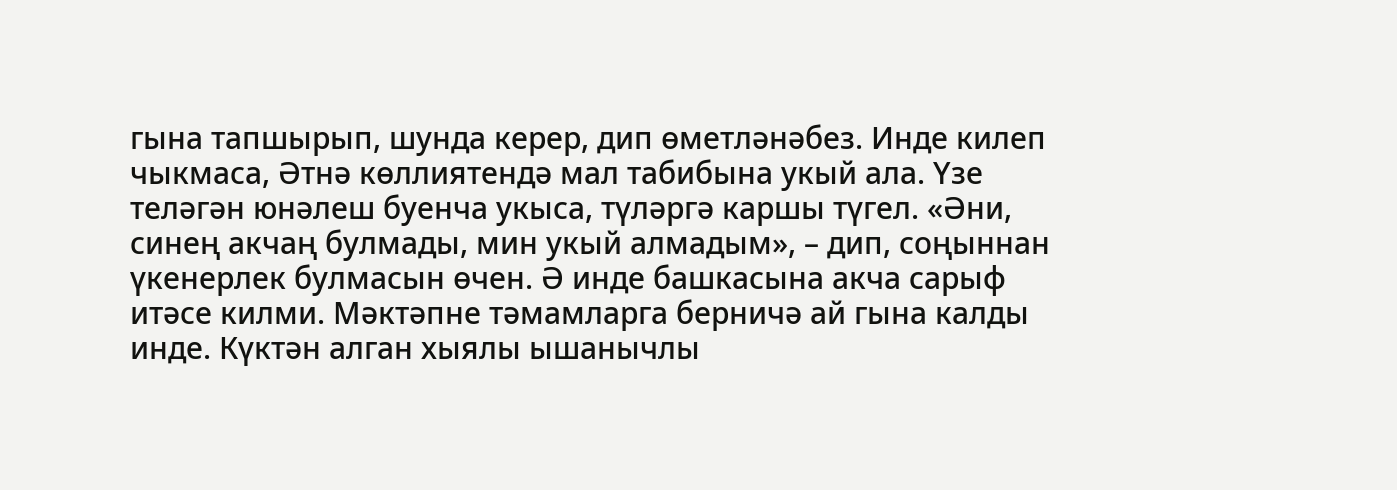гына тапшырып, шунда керер, дип өметләнәбез. Инде килеп чыкмаса, Әтнә көллиятендә мал табибына укый ала. Үзе теләгән юнәлеш буенча укыса, түләргә каршы түгел. «Әни, синең акчаң булмады, мин укый алмадым», – дип, соңыннан үкенерлек булмасын өчен. Ә инде башкасына акча сарыф итәсе килми. Мәктәпне тәмамларга берничә ай гына калды инде. Күктән алган хыялы ышанычлы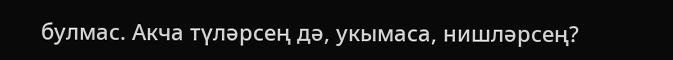булмас. Акча түләрсең дә, укымаса, нишләрсең?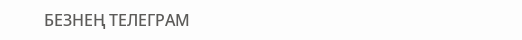БЕЗНЕҢ ТЕЛЕГРАМ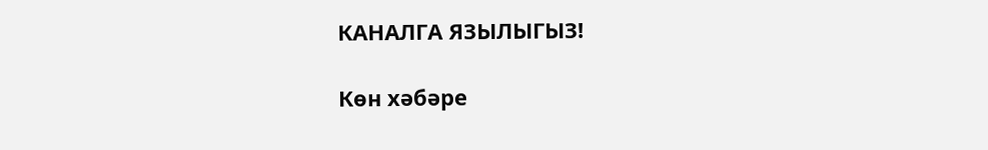КАНАЛГА ЯЗЫЛЫГЫЗ!

Көн хәбәре